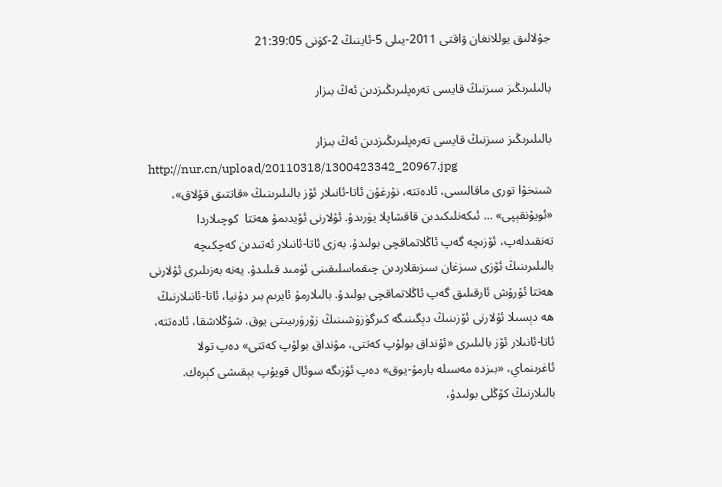جۇلالىق يوللانغان ۋاقتى 2011-يىلى 5-ئاينىڭ 2-كۈنى 21:39:05

بالىلىرىڭىز سىزنىڭ قايسى تەرەپلىرىڭىزدىن ئەڭ بىزار

بالىلىرىڭىز سىزنىڭ قايسى تەرەپلىرىڭىزدىن ئەڭ بىزار
http://nur.cn/upload/20110318/1300423342_20967.jpg
شىنخۇا تورى ماقالىسى، ئادەتتە، نۇرغۇن ئاتا-ئانىلار ئۆز بالىلىرىنىڭ «قاتتىق قۇلاق»، «ئويۇنقېپى» ... ئىكەنلىكىدىن قاقشاپلا يۈرىدۇ. ئۇلارنى ئۆيدىمۇ ھەتتا  كوچىلاردا تەنقىدلەپ، ئۆزىچە گەپ ئاڭلاتماقچى بولىدۇ. بەزى ئاتا-ئانىلار ئەتىدىن كەچكىچە بالىلىرىنىڭ ئۆزى سىزغان سىزىقلاردىن چىقماسلىقىنى ئۈمىد قىلىدۇ. يەنە بەزىلىرى ئۇلارنى ھەتتا ئۇرۇش ئارقىلىق گەپ ئاڭلاتماقچى بولىدۇ. بالىلارمۇ ئايرىم بىر دۇنيا، ئاتا-ئانىلارنىڭ ھە دېسىلا ئۇلارنى ئۆزىنىڭ دېگىنىگە كىرگۈزۈشىنىڭ زۆرۈرىيىتى يوق. شۇڭلاشقا، ئادەتتە، ئاتا-ئانىلار ئۆز بالىلىرى «ئۇنداق بولۇپ كەتتى، مۇنداق بولۇپ كەتتى» دەپ تولا ئاغرىنماي، «بىزدە مەسىلە بارمۇ-يوق» دەپ ئۆزىگە سوئال قويۇپ بېقىشى كېرەك. بالىلارنىڭ كۆڭلى بولىدۇ،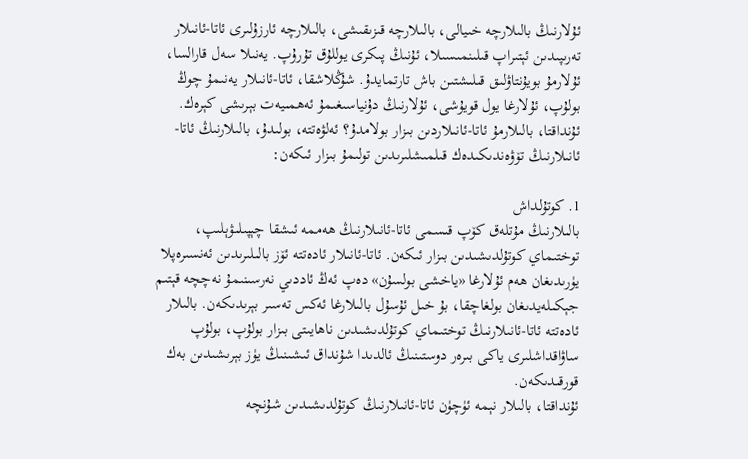ئۇلارنىڭ بالىلارچە خىيالى، بالىلارچە قىزىقىشى، بالىلارچە ئارزۇلىرى ئاتا-ئانىلار تەرىپىدىن ئېتىراپ قىلىنمىسىلا، ئۇنىڭ پىكرى يوللۇق تۇرۇپ. يەنىلا سەل قارالسا، ئۇلارمۇ بويۇنتاۋلىق قىلىشتىن باش تارتمايدۇ. شۇڭلاشقا، ئاتا-ئانىلار يەنىمۇ چوڭ بولۇپ، ئۇلارغا يول قويۇشى، ئۇلارنىڭ دۇنياسىغىمۇ ئەھمىيەت بېرىشى كېرەك. ئۇنداقتا، بالىلارمۇ ئاتا-ئانىلاردىن بىزار بولامدۇ؟ ئەلۋەتتە، بولىدۇ، بالىلارنىڭ ئاتا-ئانىلارنىڭ تۆۋەندىكىدەك قىلمىشلىرىدىن تولىمۇ بىزار ئىكەن:

1. كوتۇلداش
بالىلارنىڭ مۇتلەق كۆپ قىسمى ئاتا-ئانىلارنىڭ ھەممە ئىشقا چېپىلىۋېلىپ، توختىماي كوتۇلدىشىدىن بىزار ئىكەن. ئاتا-ئانىلار ئادەتتە ئۆز بالىلىرىدىن ئەنسىرەپلا يۈرىدىغان ھەم ئۇلارغا «ياخشى بولسۇن» دەپ ئەڭ ئاددىي نەرسىنىمۇ نەچچە قېتىم جېكىلەيدىغان بولغاچقا، بۇ خىل ئۇسۇل بالىلارغا ئەكس تەسىر بېرىدىكەن. بالىلار ئادەتتە ئاتا-ئانىلارنىڭ توختىماي كوتۇلدىشىدىن ناھايىتى بىزار بولۇپ، بولۇپ ساۋاقداشلىرى ياكى بىرەر دوستىنىڭ ئالدىدا شۇنداق ئىشىنىڭ يۈز بېرىشىدىن بەك قورقىدىكەن.
ئۇنداقتا، بالىلار نېمە ئۈچۈن ئاتا-ئانىلارنىڭ كوتۇلدىشىدىن شۇنچە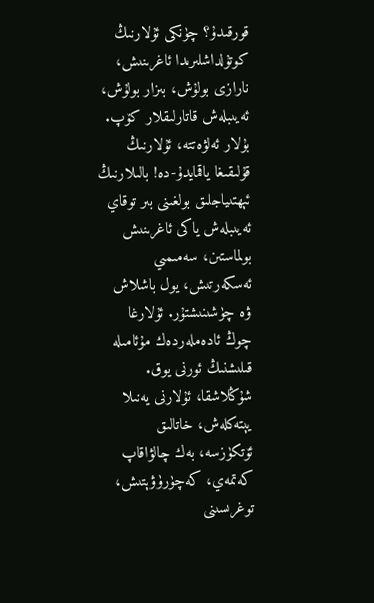قورقىدۇ؟ چۈنكى ئۇلارنىڭ كوتۇلداشلىرىدا ئاغرىنىش، نارازى بولۇش، بىزار بولۇش، ئەيىبلەش قاتارلىقلار كۆپ. بۇلار ئەلۋەتتە، ئۇلارنىڭ قۇلىقىغا ياقمايدۇ-دە! بالىلارنىڭ ئېھتىياجلىق بولغىنى بىر توقاي ئەيىبلەش ياكى ئاغرىنىش بولماستىن، سەمىمىي ئەسكەرتىش، يول باشلاش ۋە چۈشىنىشتۇر. ئۇلارغا چوڭ ئادەملەردەك مۇئامىلە قىلىشنىڭ ئورنى يوق. شۇڭلاشقا، ئۇلارنى يەنىلا يېتەكلەش، خاتالىق ئۆتكۈزسە، بەك چالۋاقاپ كەتمەي، كەچۈرۈۋېتىش، توغرىسىنى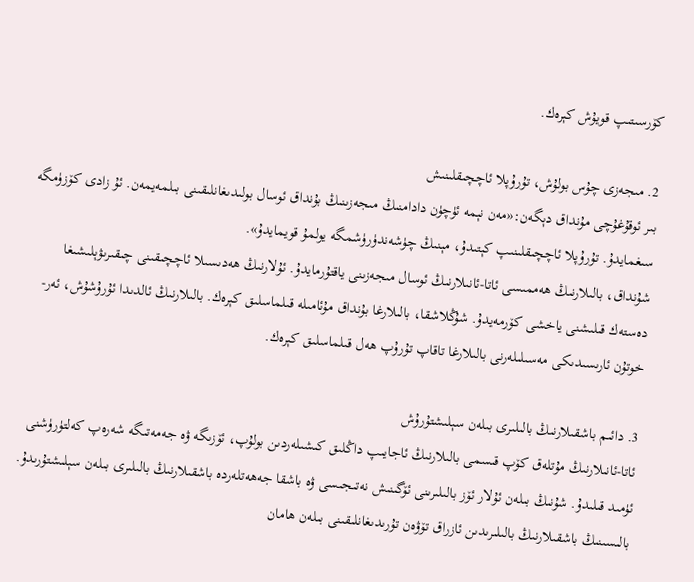كۆرسىتىپ قويۇش كېرەك.

2. مىجەزى چۇس بولۇش، تۇرۇپلا ئاچچىقلىنىش
بىر ئوقۇغۇچى مۇنداق دېگەن:«مەن نېمە ئۈچۈن دادامنىڭ مىجەزىنىڭ بۇنداق ئوسال بولىدىغانلىقىنى بىلمەيمەن. ئۇ زادى كۆزۈمگە سىغمايدۇ. تۇرۇپلا ئاچچىقلىنىپ كېتىدۇ، مېنىڭ چۈشەندۈرۈشمگە يولمۇ قويمايدۇ».
شۇنداق، بالىلارنىڭ ھەممىسى ئاتا-ئانىلارنىڭ ئوسال مىجەزىنى ياقتۇرمايدۇ. ئۇلارنىڭ ھەدىسىلا ئاچچىقىنى چىقىرىۋېلىشىغا دەستەك قىلىشنى ياخشى كۆرمەيدۇ. شۇڭلاشقا، بالىلارغا بۇنداق مۇئامىلە قىلماسلىق كېرەك. بالىلارنىڭ ئالدىدا ئۇرۇشۇش، ئەر-خوتۇن ئارىسىدىكى مەسىلىلەرنى بالىلارغا تاقاپ تۇرۇپ ھەل قىلماسلىق كېرەك.

3. دائىم باشقىلارنىڭ بالىلىرى بىلەن سېلىشتۇرۇش
ئاتا-ئانىلارنىڭ مۇتلەق كۆپ قىسمى بالىلارنىڭ ئاجايىپ داڭلىق كىشىلەردىن بولۇپ، ئۆزىگە ۋە جەمەتىگە شەرەپ كەلتۈرۈشنى ئۈمىد قىلىدۇ. شۇنىڭ بىلەن ئۇلار ئۆز بالىلىرىنى ئۆگىنىش نەتىجىسى ۋە باشقا جەھەتلەردە باشقىلارنىڭ بالىلىرى بىلەن سېلىشتۇرىدۇ. بالىسىنىڭ باشقىلارنىڭ بالىلىرىدىن ئازراق تۆۋەن تۇرىدىغانلىقىنى بىلەن ھامان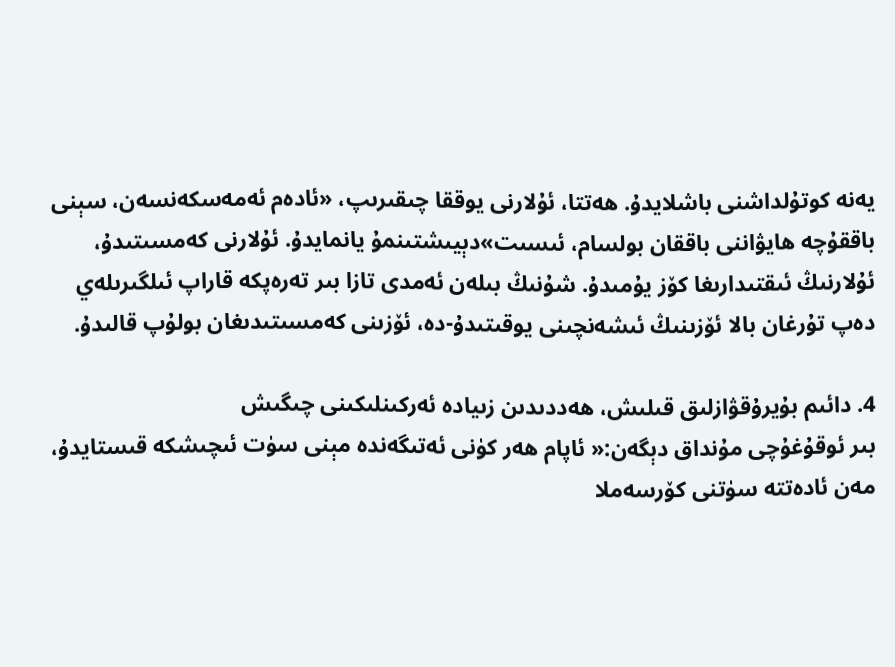يەنە كوتۇلداشنى باشلايدۇ. ھەتتا، ئۇلارنى يوققا چىقىرىپ، «ئادەم ئەمەسكەنسەن، سېنى باققۇچە ھايۋاننى باققان بولسام، ئىسىت»دېيىشتىنمۇ يانمايدۇ. ئۇلارنى كەمسىتىدۇ، ئۇلارنىڭ ئىقتىدارىغا كۆز يۇمىدۇ. شۇنىڭ بىلەن ئەمدى تازا بىر تەرەپكە قاراپ ئىلگىرىلەي دەپ تۇرغان بالا ئۆزىنىڭ ئىشەنچىنى يوقىتىدۇ-دە، ئۆزىنى كەمسىتىدىغان بولۇپ قالىدۇ.

4. دائىم بۇيرۇقۋازلىق قىلىش، ھەددىدىن زىيادە ئەركىنلىكىنى چىگىش
بىر ئوقۇغۇچى مۇنداق دېگەن:« ئاپام ھەر كۈنى ئەتىگەندە مېنى سۈت ئىچىشكە قىستايدۇ، مەن ئادەتتە سۈتنى كۆرسەملا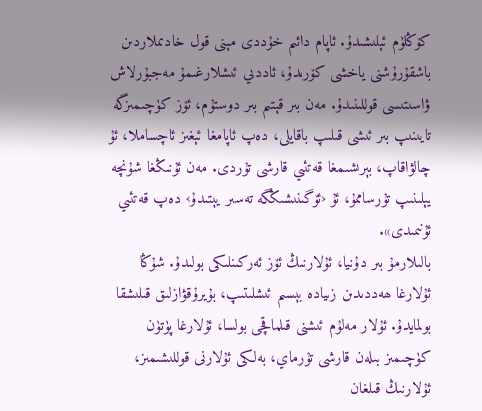كۆڭلۈم ئېلىشىدۇ. ئاپام دائىم خۇددى مېنى قول خادىملاردىن باشقۇرۇشنى ياخشى كۆرىدۇ، ئاددىي ئىشلارغىمۇ مەجبۇرلاش ۋاسىتىسى قوللىنىدۇ. مەن بىر قېتىم بىر دوستۇم، ئۆز كۈچىمىزگە تايىنىپ بىر ئىشى قىلىپ باقايلى، دەپ ئاپامغا ئېغىز ئاچساملا، ئۇ چالۋاقاپ، بېرىشىمغا قەتئىي قارشى تۇردى. مەن ئۇنىڭغا شۇنچە يېلىنىپ تۇرساممۇ، ئۇ ‹ئۆگىنىشىڭگە تەسىر يېتىدۇ› دەپ قەتئىي ئۇنىمىدى».
بالىلارمۇ بىر دۇنيا، ئۇلارنىڭ ئۆز ئەركىنلىكى بولىدۇ. شۇڭا ئۇلارغا ھەددىدىن زىيادە بېسىم ئىشلىتىپ، بۇيرۇقۋازلىق قىلىشقا بولمايدۇ. ئۇلار مەلۇم ئىشنى قىلماقچى بولسا، ئۇلارغا پۈتۈن كۈچىمىز بىلەن قارشى تۇرماي، بەلكى ئۇلارنى قوللىشىمىز، ئۇلارنىڭ قىلغان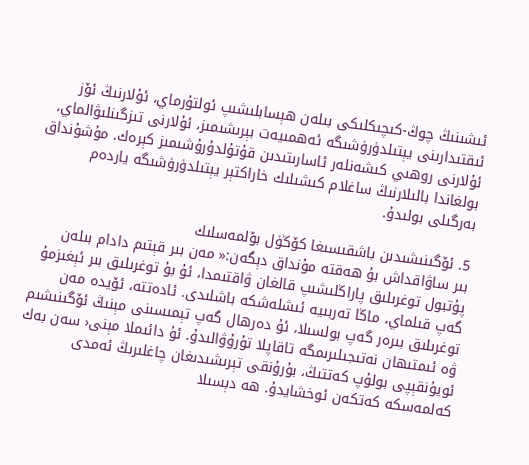ئىشىنىڭ چوڭ-كىچىكلىكى بىلەن ھېسابلىشىپ ئولتۇرماي، ئۇلارنىڭ ئۆز ئىقتىدارىنى يېتىلدۈرۈشىگە ئەھمىيەت بېرىشىمىز، ئۇلارنى تىزگىنلىۋالماي، ئۇلارنى روھىي كىشەنلەر ئاسارىتىدىن قۇتۇلدۇرۇشىمىز كېرەك. مۇشۇنداق بولغاندا بالىلارنىڭ ساغلام كىشىلىك خاراكتېر يېتىلدۈرۈشىگە ياردەم بەرگىلى بولىدۇ.

5. ئۆگىنىشىدىن باشقىسىغا كۆڭۈل بۆلمەسلىك
بىر ساۋاقداش بۇ ھەقتە مۇنداق دېگەن:« مەن بىر قېتىم دادام بىلەن پۇتبول توغرىلىق پاراڭلىشىپ قالغان ۋاقتىمدا، ئۇ بۇ توغرىلىق بىر ئېغىزمۇ گەپ قىلماي، ماڭا تەربىيە ئىشلەشكە باشلىدى. ئادەتتە، ئۆيدە مەن توغرىلىق بىرەر گەپ بولسىلا، ئۇ دەرھال گەپ تېمىسىنى مېنىڭ ئۆگىنىشىم ۋە ئىمتىھان نەتىجىلىرىمگە تاقاپلا تۇرۇۋالىدۇ. ئۇ دائىملا مېنى‹ سەن بەك ئويۇنقېپى بولۇپ كەتتىڭ، بۇرۇنقى تېرىشىدىغان چاغلىرىڭ ئەمدى كەلمەسكە كەتكەن ئوخشايدۇ. ھە دېسىلا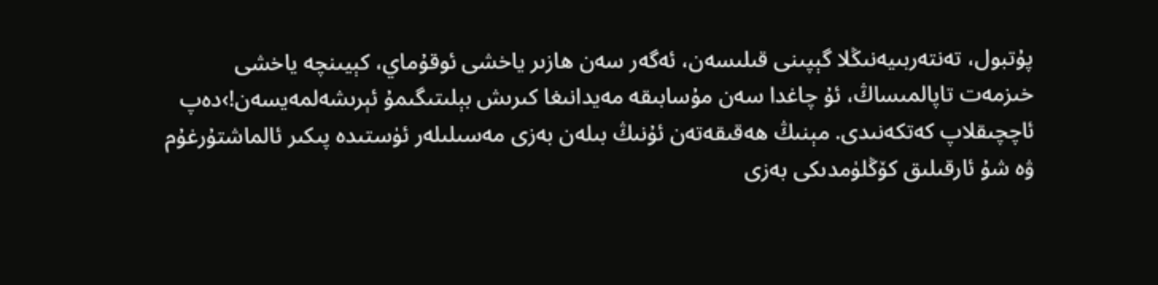پۇتبول، تەنتەربىيەنىڭلا گېپىنى قىلىسەن، ئەگەر سەن ھازىر ياخشى ئوقۇماي، كېيىنچە ياخشى خىزمەت تاپالمىساڭ، ئۇ چاغدا سەن مۇسابىقە مەيدانىغا كىرىش بېلىتىگىمۇ ئېرىشەلمەيسەن!›دەپ ئاچچىقلاپ كەتكەنىدى. مېنىڭ ھەقىقەتەن ئۇنىڭ بىلەن بەزى مەسىلىلەر ئۈستىدە پىكىر ئالماشتۇرغۇم ۋە شۇ ئارقىلىق كۆڭلۈمدىكى بەزى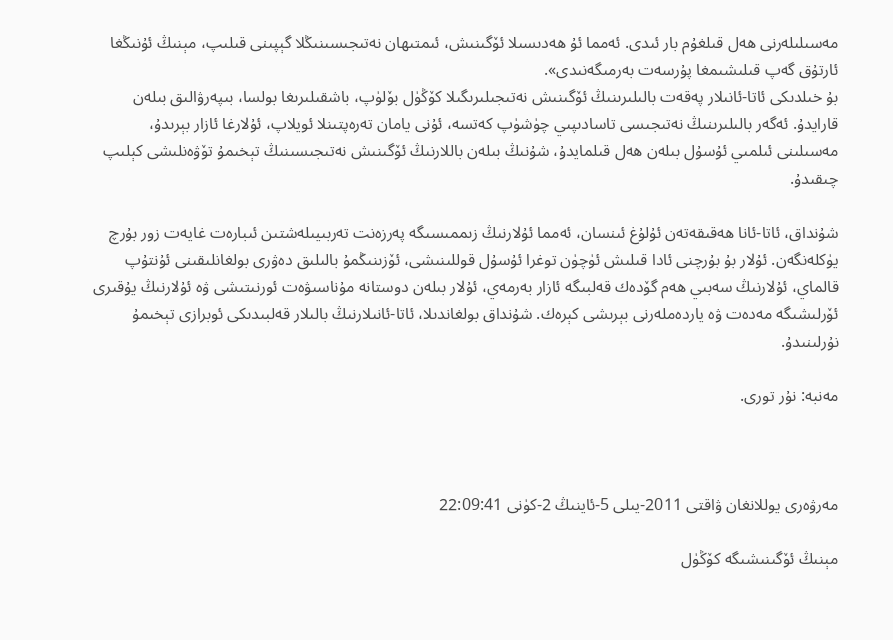مەسىلىلەرنى ھەل قىلغۇم بار ئىدى. ئەمما ئۇ ھەدىسىلا ئۆگىنىش، ئىمتىھان نەتىجىسىنىڭلا گېپىنى قىلىپ، مېنىڭ ئۇنىڭغا ئارتۇق گەپ قىلىشىمغا پۇرسەت بەرمىگەنىدى».
بۇ خىلدىكى ئاتا-ئانىلار پەقەت بالىلىرىنىڭ ئۆگىنىش نەتىجىلىرىگىلا كۆڭۈل بۆلۈپ، باشقىلىرىغا بولسا، بىپەرۋالىق بىلەن قارايدۇ. ئەگەر بالىلىرىنىڭ نەتىجىسى تاسادىپىي چۈشۈپ كەتسە، ئۇنى يامان تەرەپتىنلا ئويلاپ، ئۇلارغا ئازار بېرىدۇ، مەسىلىنى ئىلمىي ئۇسۇل بىلەن ھەل قىلمايدۇ، شۇنىڭ بىلەن باللارنىڭ ئۆگىنىش نەتىجىسىنىڭ تېخىمۇ تۆۋەنلىشى كېلىپ چىقىدۇ.

شۇنداق، ئاتا-ئانا ھەقىقەتەن ئۇلۇغ ئىنسان، ئەمما ئۇلارنىڭ زىممىسىگە پەرزەنت تەربىيىلەشتىن ئىبارەت غايەت زور بۇرچ يۈكلەنگەن. ئۇلار بۇ بۇرچنى ئادا قىلىش ئۈچۈن توغرا ئۇسۇل قوللىنىشى، ئۆزىنىڭمۇ بالىلىق دەۋرى بولغانلىقىنى ئۇنتۇپ قالماي، ئۇلارنىڭ سەبىي ھەم گۆدەك قەلبىگە ئازار بەرمەي، ئۇلار بىلەن دوستانە مۇناسىۋەت ئورنىتىشى ۋە ئۇلارنىڭ يۇقىرى ئۆرلىشىگە مەدەت ۋە ياردەملەرنى بېرىشى كېرەك. شۇنداق بولغاندىلا، ئاتا-ئانىلارنىڭ بالىلار قەلبىدىكى ئوبرازى تېخىمۇ نۇرلىنىدۇ.

مەنبە: نۇر تورى.



مەرۋەرى يوللانغان ۋاقتى 2011-يىلى 5-ئاينىڭ 2-كۈنى 22:09:41

مېنىڭ ئۆگىنىشىگە كۆڭۈل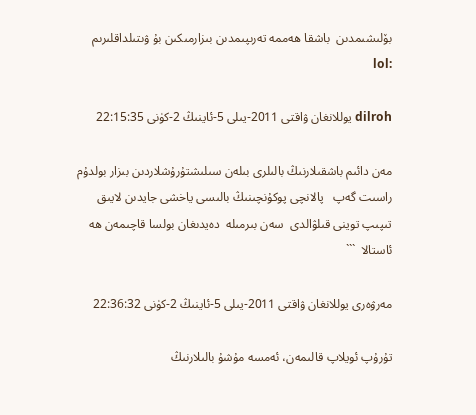بۆلىشىمدىن  باشقا ھەممە تەرىپىمدىن بىزارمىكىن بۇ ۋىتىلداقلىرىم :lol

dilroh يوللانغان ۋاقتى 2011-يىلى 5-ئاينىڭ 2-كۈنى 22:15:35

مەن دائىم باشقىلارنىڭ بالىلرى بىلەن سىلىشتۇرۇشلاردىن بىزار بولدۇم راسىت گەپ   پالانچى پوكۇنچىنىڭ بالىسى ياخشى جايدىن لايىق تىپىپ توينى قىلۋالدى  سەن بىرمىلە  دەيدىغان بولسا قاچىمەن ھە   ئاستالا  ```

مەرۋەرى يوللانغان ۋاقتى 2011-يىلى 5-ئاينىڭ 2-كۈنى 22:36:32

تۇرۇپ ئويلاپ قالىمەن، ئەمسە مۇشۇ بالىلارنىڭ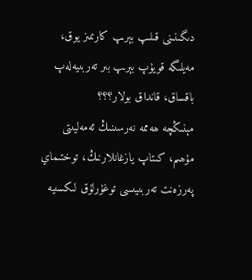دىگىنىنى قىلىپ بېرىپ كارىمىز يوق، مەيلىگە قويۇپ بېرىپ بىر تەربىيەلەپ باقساق، قانداق بولار؟؟؟
مېنىڭچە ھەممە نەرسىنىڭ ئەمەليىتى مۇھىم، كىتاپ يازغانلارنىڭ، توختىماي پەرزەنت تەربىيىسى توغۇرلۇق لىكسىيە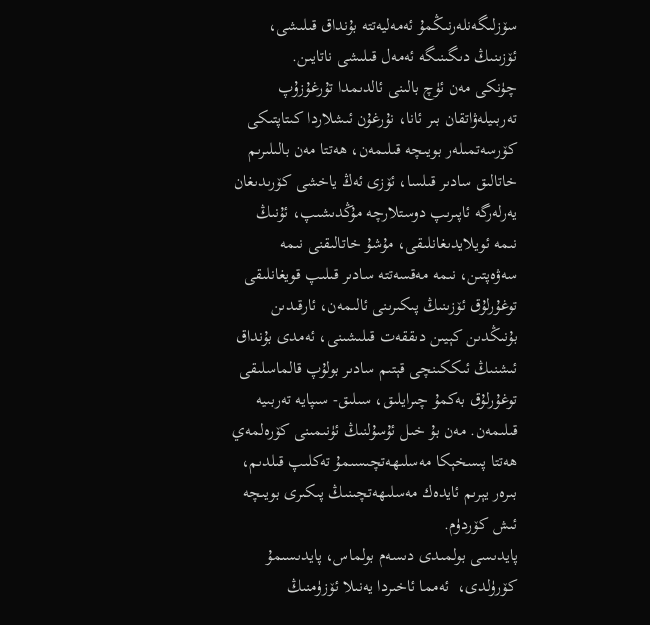سۆزلىگەنلەرنىڭمۇ ئەمەليەتتە بۇنداق قىلىشى، ئۆزىنىڭ دىگىنىگە ئەمەل قىلىشى ناتايىن.
چۈنكى مەن ئۈچ بالىنى ئالدىمدا تۇرغۇزۇپ تەربىيلەۋاتقان بىر ئانا، نۇرغۇن ئىشلاردا كىتاپتىكى كۆرسەتمىلەر بويىچە قىلىمەن، ھەتتا مەن بالىلىرىم خاتالىق سادىر قىلسا، ئۆزى ئەڭ ياخشى كۆرىدىغان يەرلەرگە ئاپىرىپ دوستلارچە مۇڭدىشىپ، ئۇنىڭ نىمە ئويلايدىغانلىقى، مۇشۇ خاتالىقنى نىمە سەۋەپتىن، نىمە مەقسەتتە سادىر قىلىپ قويغانلىقى توغۇرلۇق ئۆزىنىڭ پىكىرىنى ئالىمەن، ئارقىدىن بۇنىڭدىن كېيىن دىققەت قىلىشىنى، ئەمدى بۇنداق ئىشنىڭ ئىككىنچى قېتىم سادىر بولۇپ قالماسلىقى توغۇرلۇق بەكمۇ چىرايلىق، سىلىق- سىپايە تەربىيە قىلىمەن. مەن بۇ خىل ئۇسۇلنىڭ ئۈنىمىنى كۆرەلمەي ھەتتا پىسخېكا مەسلىھەتچىسىمۇ تەكلىپ قىلدىم، بىرەر يېرىم ئايدەك مەسلىھەتچىنىڭ پىكىرى بويىچە ئىش كۆردۈم.
پايدىسى بولمىدى دىسەم بولماس، پايدىسىمۇ كۆرۈلدى،  ئەمما ئاخىردا يەنىلا ئۆزۈمنىڭ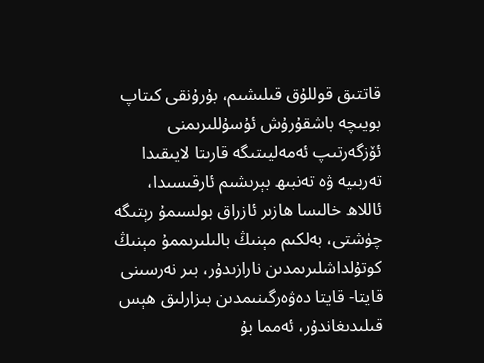قاتتىق قوللۇق قىلىشىم، بۇرۇنقى كىتاپ بويىچە باشقۇرۇش ئۇسۇللىرىمنى ئۆزگەرتىپ ئەمەليىتىگە قارىتا لايىقىدا تەربىيە ۋە تەنبىھ بېرىشىم ئارقىسىدا، ئاللاھ خالىسا ھازىر ئازراق بولسىمۇ رېتىگە چۈشتى، بەلكىم مېنىڭ بالىلىرىممۇ مېنىڭ كوتۇلداشلىرىمدىن نارازىدۇر، بىر نەرسىنى قايتا- قايتا دەۋەرگىنىمدىن بىزارلىق ھېس قىلىدىغاندۇر، ئەمما بۇ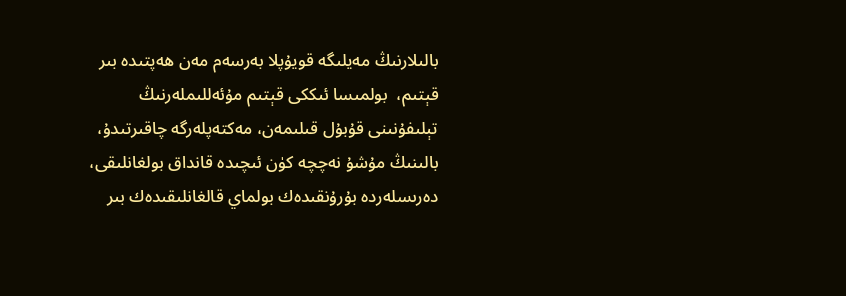بالىلارنىڭ مەيلىگە قويۇپلا بەرسەم مەن ھەپتىدە بىر قېتىم،  بولمىسا ئىككى قېتىم مۇئەللىملەرنىڭ تېلىفۇنىنى قۇبۇل قىلىمەن، مەكتەپلەرگە چاقىرتىدۇ، بالىنىڭ مۇشۇ نەچچە كۈن ئىچىدە قانداق بولغانلىقى، دەرىسلەردە بۇرۇنقىدەك بولماي قالغانلىقىدەك بىر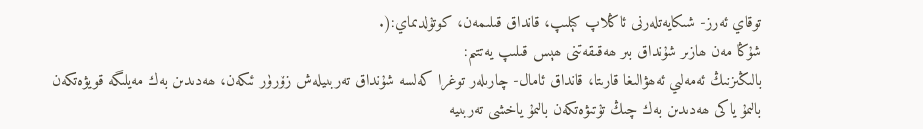توقاي ئەرز- شىكايەتلەرنى ئاڭلاپ كېلىپ، قانداق قىلىمەن، كوتۇلدىماي:(.
شۇڭا مەن ھازىر شۇنداق بىر ھەقىقەتنى ھېس قىلىپ يەتتىم:
بالىڭىزنىڭ ئەمەلىي ئەھۋالىغا قارىتا، قانداق ئامال- چارىلەر توغرا كەلسە شۇنداق تەربىيلەش زۆرۈر ئىكەن، ھەدىدىن بەك مەيلىگە قويۋەتكەن بالىمۇ ياكى ھەدىدىن بەك چىڭ تۇتىۋەتكەن بالىمۇ ياخشى تەربىيە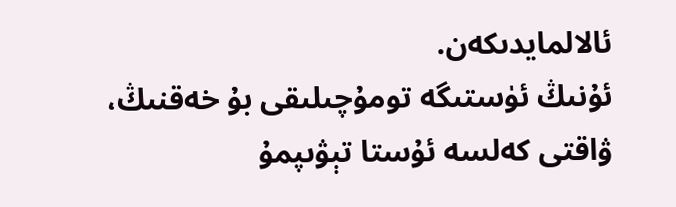ئالالمايدىكەن.
ئۇنىڭ ئۈستىگە تومۇچىلىقى بۇ خەقنىڭ، ۋاقتى كەلسە ئۇستا تېۋىپمۇ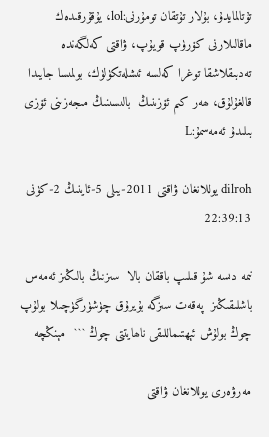تۇتالمايدۇ، بۇلار تۇتقان تومۇرنى:lol، يۇقۇرقىدەك ماقالىلارنى كۆرۈپ قويۇپ، ۋاقتى كەلگەندە تەدبىقلاشقا توغرا كەلسە ئىشلەتكۈلۈك، بولمىسا جايىدا قالغۇلۇق، ھەر كىم ئۆزىنىڭ  بالىسىنىڭ مىجەزىنى ئۆزى بىلىدۇ ئەمەسمۇ:L

dilroh يوللانغان ۋاقتى 2011-يىلى 5-ئاينىڭ 2-كۈنى 22:39:13

نىمە دىسە شۇ قىلىپ باققان بالا  سىزنىڭ بالىڭىز ئەمەس باشلىقىڭىز  پەقەت سىزگە بۇيرۇق چۈشۈرگۈچىلا بولۇپ چوڭ بولۇش ئېھتىماللىقى ناھايتتى چوڭ ```  مېنڭچە

مەرۋەرى يوللانغان ۋاقتى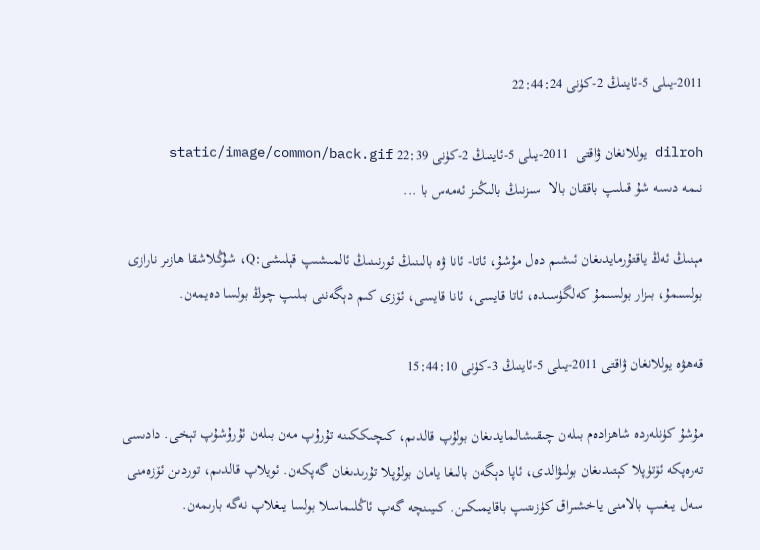2011-يىلى 5-ئاينىڭ 2-كۈنى 22:44:24

dilroh يوللانغان ۋاقتى  2011-يىلى 5-ئاينىڭ 2-كۈنى 22:39 static/image/common/back.gif
نىمە دىسە شۇ قىلىپ باققان بالا  سىزنىڭ بالىڭىز ئەمەس با ...

مېنىڭ ئەڭ ياقتۇرمايدىغان ئىشىم دەل مۇشۇ، ئاتا- ئانا ۋە بالىنىڭ ئورنىنىڭ ئالمىشىپ قېلىشى:Q، شۇڭلاشقا ھازىر نارازى بولسىمۇ، بىزار بولسىمۇ كەلگۈسىدە، ئاتا قايسى، ئانا قايسى، ئۆزى كىم دېگەننى بىلىپ چوڭ بولسا دەيمەن.

قەھۋە يوللانغان ۋاقتى 2011-يىلى 5-ئاينىڭ 3-كۈنى 15:44:10

مۇشۇ كۈنلەردە شاھزادەم بىلەن چىقىشالمايدىغان بولۇپ قالدىم، كىچىككىنە تۇرۇپ مەن بىلەن ئۇرۇشۇپ تېخى. دادىسى تەرەپكە ئۆتۈپلا كېتىدىغان بولىۋالدى، ئاپا دېگەن بالىغا يامان بولۇپلا تۇرىدىغان گەپكەن. ئويلاپ قالدىم، توردىن ئۆزەمنى سەل يىغىپ بالامنى ياخشىراق كۈزىتىپ باقايمىكىن. كىيىنچە گەپ ئاڭلىماسلا بولسا يىغلاپ نەگە بارىمەن.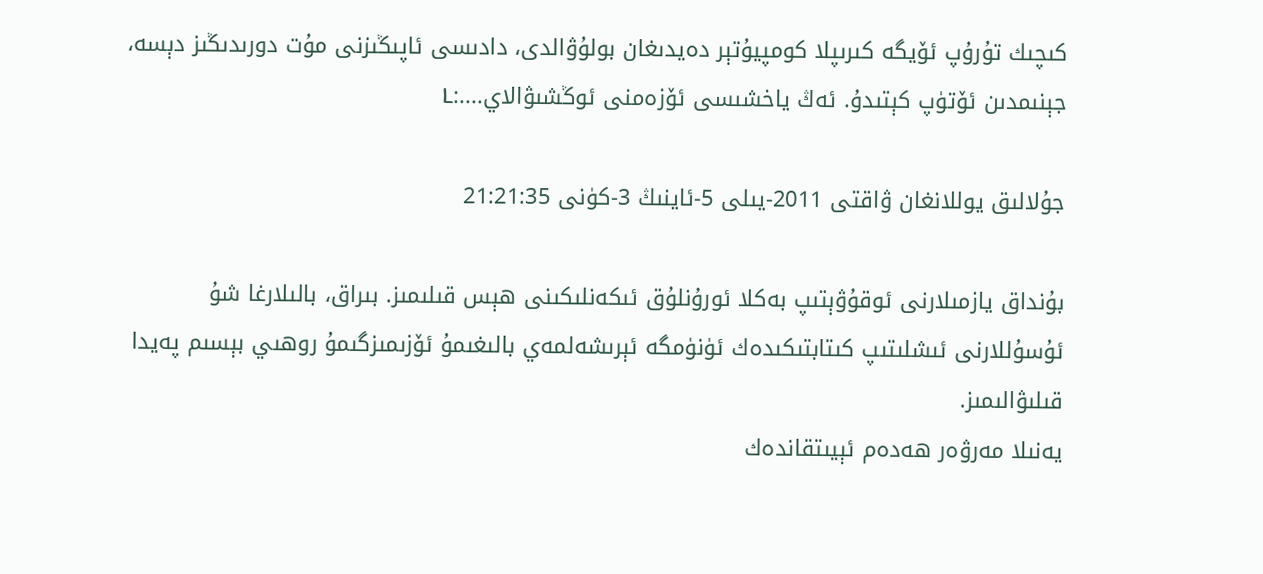كىچىك تۇرۇپ ئۆيگە كىرىپلا كومپيۇتېر دەيدىغان بولۇۋالدى، دادىسى ئاپىڭىزنى مۇت دورىدىڭىز دېسە، جېنىمدىن ئۆتۈپ كېتىدۇ. ئەڭ ياخشىسى ئۆزەمنى ئوڭشىۋالاي....:L

جۇلالىق يوللانغان ۋاقتى 2011-يىلى 5-ئاينىڭ 3-كۈنى 21:21:35

بۇنداق يازمىلارنى ئوقۇۋېتىپ بەكلا ئورۇنلۇق ئىكەنلىكىنى ھېس قىلىمىز. بىراق، بالىلارغا شۇ ئۇسۇللارنى ئىشلىتىپ كىتابتىكىدەك ئۈنۈمگە ئېرىشەلمەي بالىغىمۇ ئۆزىمىزگىمۇ روھىي بېسىم پەيدا قىلىۋالىمىز.
يەنىلا مەرۋەر ھەدەم ئېيىتقاندەك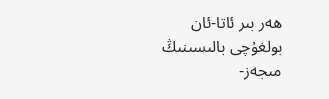ھەر بىر ئاتا-ئان بولغۇچى بالىسىنىڭ مىجەز-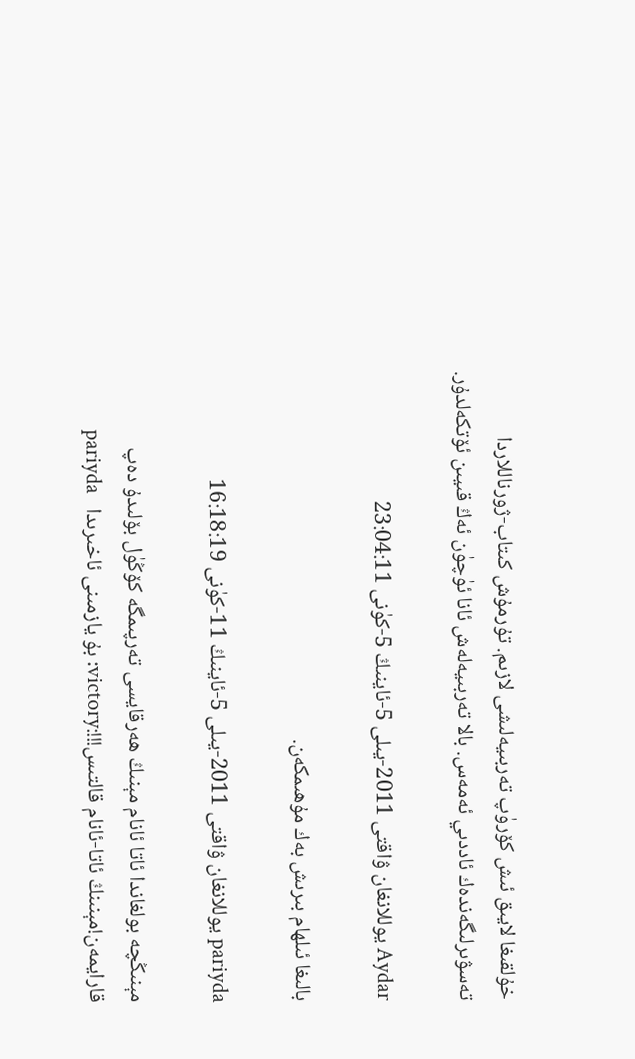خۇلقىغا لايىق ئىش كۆرۈپ تەربىيەلىشى لازىم. تۇرمۇش كىتاب-ژورناللاردا تەسۋىرلىگەندەك ئاددىي ئەمەس. بالا تەربىيەلەش ئانا ئۈچۈن ئەڭ قىيىن ئۆتكەلدۇر.

Aydar يوللانغان ۋاقتى 2011-يىلى 5-ئاينىڭ 5-كۈنى 23:04:11

بالىغا ئىلھام بىرىش بەك مۇھىمكەن.

pariyda يوللانغان ۋاقتى 2011-يىلى 5-ئاينىڭ 11-كۈنى 16:18:19

مېنىڭچە بولغاندا ئاتا ئانام مېنىڭ ھەرقايسى تەرپىمگە كۆڭۈل بۆلىدۇ دەپ قارايمەن!مېنىنڭ ئاتا-ئانام قالتىس!!!:victory: بۇ يازمىنى ئاخىرىدا   pariyda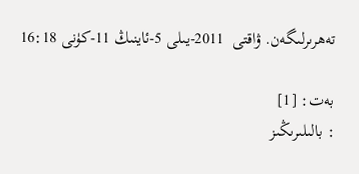تەھرىرلىگەن. ۋاقتى  2011-يىلى 5-ئاينىڭ 11-كۈنى 16:18

بەت: [1]
: بالىلىرىڭىز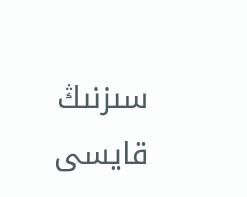سىزنىڭ قايسى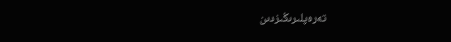تەرەپلىرىڭىزدىن